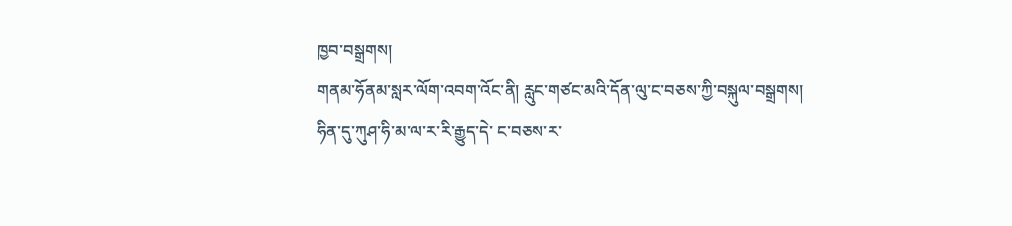ཁྱབ་བསྒྲགས།
གནམ་ཧོནམ་སླར་ལོག་འབག་འོང་ནི། རླུང་གཙང་མའི་དོན་ལུ་ང་བཅས་ཀྱི་བསྐུལ་བསྒྲགས།
ཧིན་དུ་ཀུཤ་ཧི་མ་ལ་ར་རི་རྒྱུད་དེ་ ང་བཅས་ར་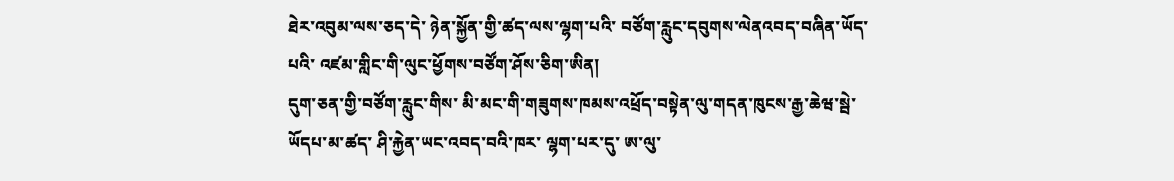ཐེར་འབུམ་ལས་ཅད་དེ་ ཉེན་སྐྱོན་གྱི་ཚད་ལས་ལྷག་པའི་ བཙོག་རླུང་དབུགས་ལེནའབད་བཞིན་ཡོད་པའི་ འཛམ་གླིང་གི་ལུང་ཕྱོགས་བཙོག་ཤོས་ཅིག་ཨིན།
དུག་ཅན་གྱི་བཙོག་རླུང་གིས་ མི་མང་གི་གཟུགས་ཁམས་འཕྲོད་བསྟེན་ལུ་གདན་ཁུངས་རྒྱ་ཆེཝ་སྦེ་ཡོདཔ་མ་ཚད་ ཤི་རྐྱེན་ཡང་འབད་བའི་ཁར་ ལྷག་པར་དུ་ ཨ་ལུ་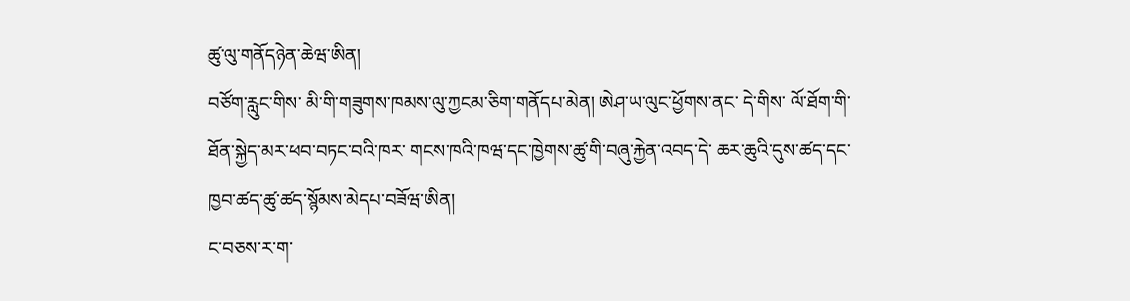ཚུ་ལུ་གནོདཉེན་ཆེཝ་ཨིན།
བཙོག་རླུང་གིས་ མི་གི་གཟུགས་ཁམས་ལུ་ཀྱངམ་ཅིག་གནོདཔ་མེན། ཨེཤ་ཡ་ལུང་ཕྱོགས་ནང་ དེ་གིས་ ལོ་ཐོག་གི་ཐོན་སྐྱེད་མར་ཕབ་བཏང་བའི་ཁར་ གངས་ཁའི་ཁཝ་དང་ཁྱེགས་ཚུ་གི་བཞུ་རྐྱེན་འབད་དེ་ ཆར་ཆུའི་དུས་ཚད་དང་ ཁྱབ་ཚད་ཚུ་ཚད་སྙོམས་མེདཔ་བཟོཝ་ཨིན།
ང་བཅས་ར་ག་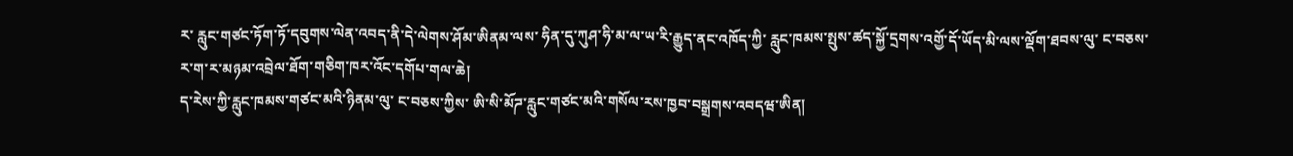ར་ རླུང་གཙང་ཏོག་ཏོ་དབུགས་ལེན་འབད་ནི་དེ་ལེགས་ཤོམ་ཨིནམ་ལས་ ཧིན་དུ་ཀུཤ་ཧི་མ་ལ་ཡ་རི་རྒྱུད་ནང་འཁོད་ཀྱི་ རླུང་ཁམས་སྤུས་ཚད་སྐྱོ་དྲགས་འགྱོ་དོ་ཡོད་མི་ལས་ལྡོག་ཐབས་ལུ་ ང་བཅས་ར་ག་ར་མཉམ་འབྲེལ་ཐོག་གཅིག་ཁར་འོང་དགོཔ་གལ་ཆེ།
ད་རེས་ཀྱི་རླུང་ཁམས་གཙང་མའི་ཉིནམ་ལུ་ ང་བཅས་ཀྱིས་ ཨི་སི་མོཌ་རླུང་གཙང་མའི་གསོལ་རས་ཁྱབ་བསྒྲགས་འབདཝ་ཨིན།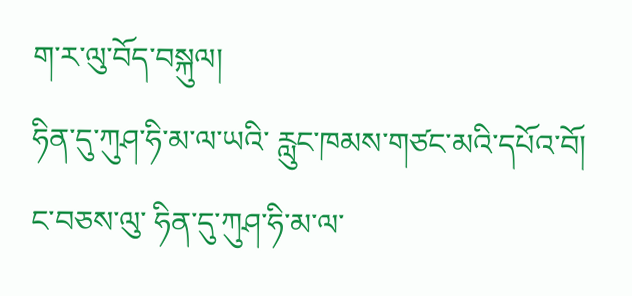ག་ར་ལུ་བོད་བསྐུལ།
ཧིན་དུ་ཀུཤ་ཧི་མ་ལ་ཡའི་ རླུང་ཁམས་གཙང་མའི་དཔོའ་བོ།
ང་བཅས་ལུ་ ཧིན་དུ་ཀུཤ་ཧི་མ་ལ་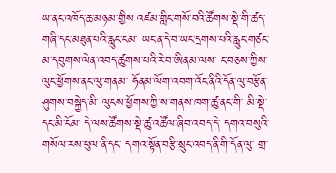ཡ་ནང་འཁོད་ཆ་མཉམ་གྱིས འཛམ་གླིང་གསོ་བའི་ཚོགས་སྡེ་གི་ཚད་གཞི་དང་མཐུན་པའི་རླུང་ངམ་ ཡང་ན་དེ་བ་ཡང་དྲགས་པའི་རླུང་གཙང་མ་དབུགས་ལེན་འབད་ཚུགས་པའི་རེ་བ་ཨིནམ་ལས་ ང་བཅས་ཀྱིས་ ལུང་ཕྱོགས་ནང་ལུ་གནམ་ ཧོནམ་ལོག་འབག་འོང་ནིའི་དོན་ལུ་བརྩོན་ཤུགས་བསྐྱེད་མི་ ལུངས་ཕྱོགས་ཀྱི་ས་གནས་ཁག་ཚུ་ནང་གི་ མི་སྡེ་དང་མི་ངོམ་ དེ་ལས་ཚོགས་སྡེ་ཚུ་འཚོལ་ཞིབ་འབད་དེ་ དགའ་བསུའི་གསོལ་རས་ཕུལ་ནི་དང་ དགའ་སྟོན་བརྩི་སྲུང་འབད་ནི་གི་དོན་ལུ་ གྲ་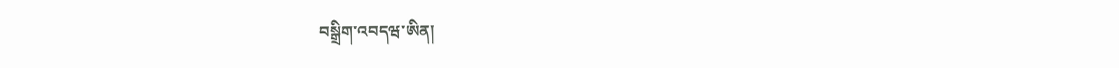བསྒྲིག་འབདཝ་ཨིན།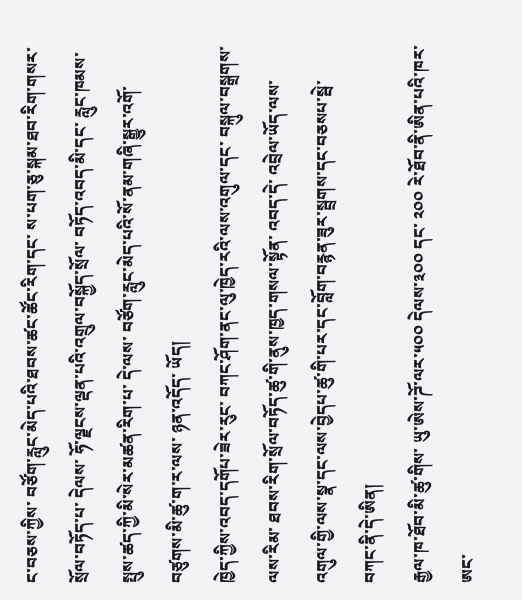ང་བཅས་ཀྱིས་ བཙོག་རླུང་མེད་པའི་ཐབས་ཚང་ཚོང་རིག་དང་ ས་པག་ཅུ་སྐམ་ཐབ་རིག་གསར་སྲོལ་བཏོད་པ་ དེལས་ ཧོ་ལྗངས་ལྡན་པའི་འགྲུལ་བསྐྱོད་སྲོལ་ བཏོད་འབད་མི་དང་ རླུང་ཁམས་སྤུས་ཚད་ཀྱི་མི་སེར་མཚན་རིག་པ་ དེ་ལས་ བཙོག་རླུང་མེད་པའི་སོ་ནམ་གཞི་སྒྱུར་འགོ་བཙུགས་མི་ཚུ་ག་ར་ལས་ ཉན་འདོད་ ཡོད།
ཁྱེད་ཀྱིས་འབད་དགོཔ་ཟེར་རུང་ བཀང་ཤོག་ནང་ལུ་ཁྱེད་རའི་ལས་འགུལ་དང་ བསྐུལ་བསྒྲགས་ལས་རིམ་ ཐབས་རིག་སྲོལ་བཏོད་ཚུ་གི་ནུས་ཁྱད་གསལ་སྟོན་ འབད་དེ་ འབྲེལ་ཡོད་ལས་འགུལ་གྱི་ལས་སྣ་དང་ལས་བྱེདཔ་ཚུ་གི་པར་དང་བློག་བརྙན་ཟུར་སྦྲགས་དང་བཅསཔ་སྦེ་ བཀང་ནི་དེ་ཨིན།
རྒྱལ་ཁ་ཐོབ་མི་ཚུ་གིས་ ཡུ་ཨེས་ཌོ་ལར་༥༠༠ དེལས་༣༠༠ དང་ ༢༠༠ རེ་ཐོབ་ནི་ཨིན་པའི་ཁར་ ཨང་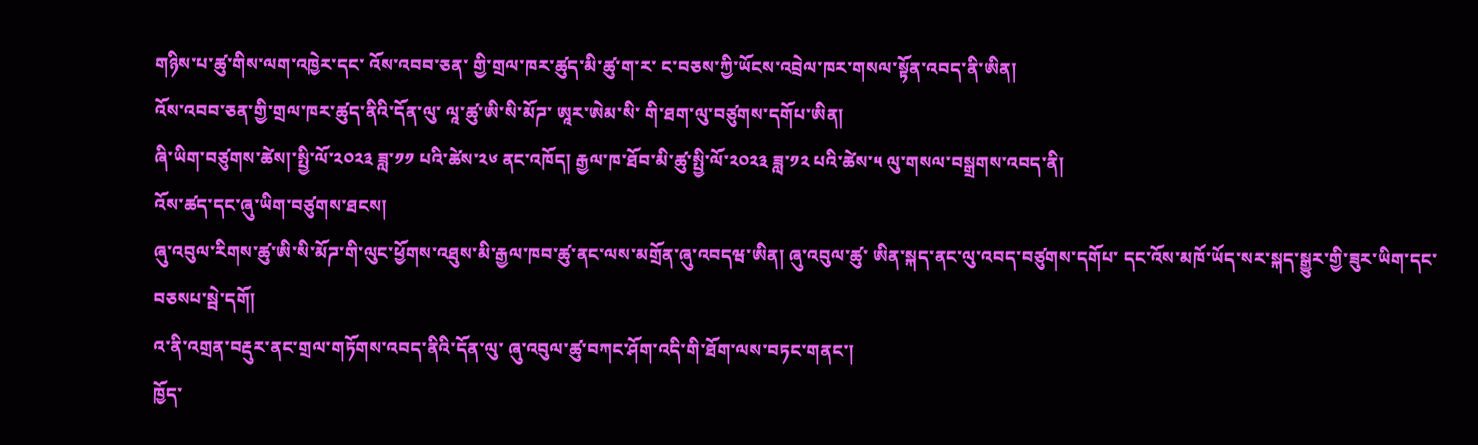གཉིས་པ་ཚུ་གིས་ལག་འཁྱེར་དང་ འོས་འབབ་ཅན་ གྱི་གྲལ་ཁར་ཚུད་མི་ཚུ་ག་ར་ ང་བཅས་ཀྱི་ཡོངས་འབྲེལ་ཁར་གསལ་སྟོན་འབད་ནི་ཨིན།
འོས་འབབ་ཅན་གྱི་གྲལ་ཁར་ཚུད་ནིའི་དོན་ལུ་ ལཱ་ཚུ་ཨི་སི་མོཌ་ ཨཱར་ཨེམ་སི་ གི་ཐག་ལུ་བཙུགས་དགོཔ་ཨིན།
ཞི་ཡིག་བཙུགས་ཚེས།་སྤྱི་ལོ་༢༠༢༣ ཟླ་༡༡ པའི་ཚེས་༢༦ ནང་འཁོད། རྒྱལ་ཁ་ཐོབ་མི་ཚུ་སྤྱི་ལོ་༢༠༢༣ ཟླ་༡༢ པའི་ཚེས་༥ ལུ་གསལ་བསྒྲགས་འབད་ནི།
འོས་ཚད་དང་ཞུ་ཡིག་བཙུགས་ཐངས།
ཞུ་འབུལ་རིགས་ཚུ་ཨི་སི་མོཌ་གི་ལུང་ཕྱོགས་འཐུས་མི་རྒྱལ་ཁབ་ཚུ་ནང་ལས་མགྲོན་ཞུ་འབདཝ་ཨིན། ཞུ་འབུལ་ཚུ་ ཨིན་སྐད་ནང་ལུ་འབད་བཙུགས་དགོཔ་ དང་འོས་མཁོ་ཡོད་སར་སྐད་སྒྱུར་གྱི་ཟུར་ཡིག་དང་བཅསཔ་སྦེ་དགོ།
འ་ནི་འགྲན་བརྡུར་ནང་གྲལ་གཏོགས་འབད་ནིའི་དོན་ལུ་ ཞུ་འབུལ་ཚུ་བཀང་ཤོག་འདི་གི་ཐོག་ལས་བཏང་གནང་།
ཁྱོད་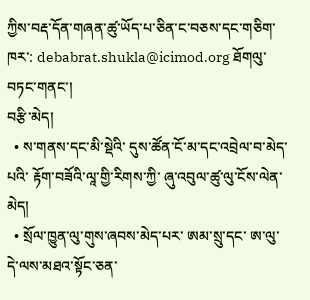ཀྱིས་བརྡ་དོན་གཞན་ཚུ་ཡོད་པ་ཅིན་ང་བཅས་དང་གཅིག་ཁར་: debabrat.shukla@icimod.org ཐོགལུ་བཏང་གནང་།
བརྩི་མེད།
  • ས་གནས་དང་མི་སྡེའི་ དུས་ཚོན་ངོ་མ་དང་འབྲེལ་བ་མེད་པའི་ རྟོག་བཟོའི་ལཱ་གྱི་རིགས་ཀྱི་ ཞུ་འབུལ་ཚུ་ལུ་ངོས་ལེན་མེད།
  • སྲོལ་ཁྱུན་ལུ་གུས་ཞབས་མེད་པར་ ཨམ་སྲུ་དང་ ཨ་ལུ་ དེ་ལས་མཐའ་སྟོང་ཅན་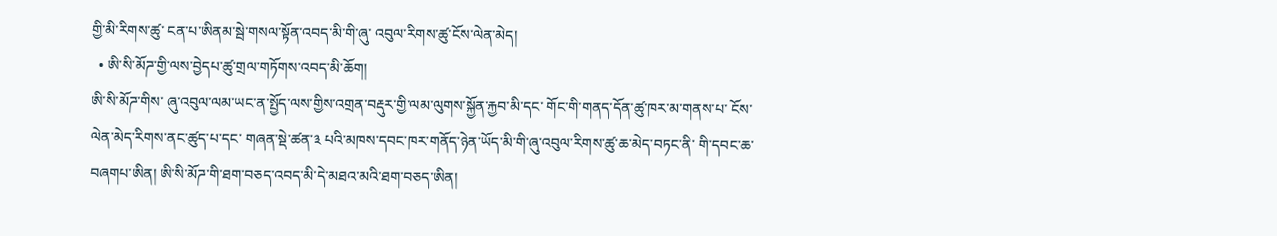གྱི་མི་རིགས་ཚུ་ ངན་པ་ཨིནམ་སྦེ་གསལ་སྟོན་འབད་མི་གི་ཞུ་ འབུལ་རིགས་ཚུ་ངོས་ལེན་མེད།
  • ཨི་སི་མོཌ་གྱི་ལས་བྱེདཔ་ཚུ་གྲལ་གཏོགས་འབད་མི་ཆོག།
ཨི་སི་མོཌ་གིས་ ཞུ་འབུལ་ལམ་ཡང་ན་སྤྱོད་ལས་གྱིས་འགྲན་བརྡུར་གྱི་ལམ་ལུགས་སྐྱོན་རྐྱབ་མི་དང་ གོང་གི་གནད་དོན་ཚུ་ཁར་མ་གནས་པ་ ངོས་ལེན་མེད་རིགས་ནང་ཚུད་པ་དང་ གཞན་སྡེ་ཚན་༣ པའི་མཁས་དབང་ཁར་གནོད་ཉེན་ཡོད་མི་གི་ཞུ་འབུལ་རིགས་ཚུ་ཆ་མེད་བཏང་ནི་ གི་དབང་ཆ་བཞགཔ་ཨིན། ཨི་སི་མོཌ་གི་ཐག་བཅད་འབད་མི་དེ་མཐའ་མའི་ཐག་བཅད་ཨིན།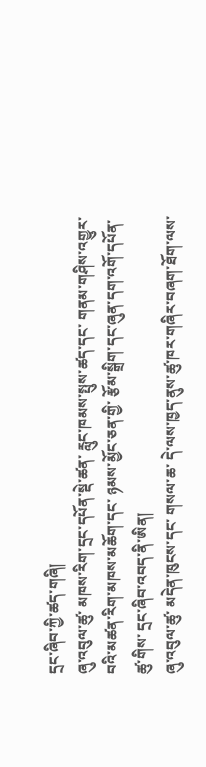དྲང་ཞིབ་ཀྱི་ཚད་གཞི།
ཞུ་འབུལ་ཚུ་ མཁས་རིག་དྲང་དཔོན་སྡེ་ཚན་ རླུང་ཁམས་སྤུས་ཚད་དང་ གནམ་གཤིས་འགྱུར་བའི་མཚན་རིག་མཁས་མཆོག་དང་ ཉམས་མྱོང་ཅན་གྱི་ རྩོམ་སྒྲིག་དང་ཞུན་དག་འགོ་དཔོན་ཚུ་གིས་ དྲང་ཞིབ་འབད་ནི་ཨིན།
ཞུ་འབུལ་ཚུ་ མདེན་ཁུངས་དང་ གསལ་ཆ་ དེ་ལས་ཁྱད་ནུས་ཚུ་ཁར་གཞིར་བཞག་ཐོག་ལས་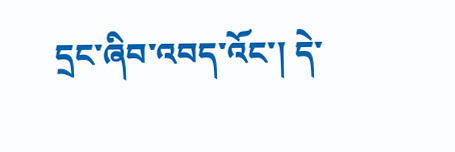དྲང་ཞིབ་འབད་འོང་། དེ་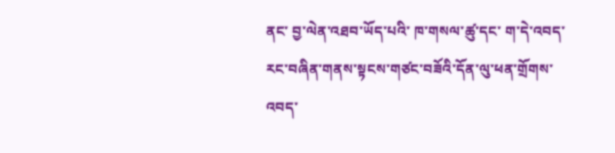ནང་ བྱ་ལེན་འཐབ་ཡོད་པའི་ ཁ་གསལ་ཚུ་དང་ ག་དེ་འབད་ རང་བཞིན་གནས་སྟངས་གཙང་བཟོའི་དོན་ལུ་ཕན་གྲོགས་འབད་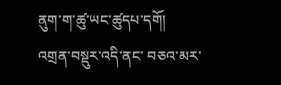ནུག་ག་ཚུ་ཡང་ཚུདཔ་དགོ།
འགྲན་བསྡུར་འདི་ནང་ བཅའ་མར་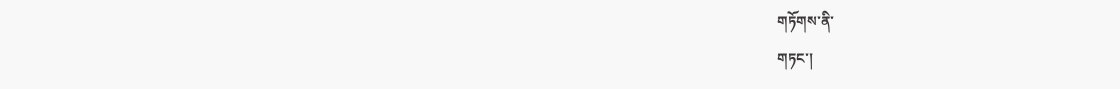གཏོགས་ནི་
གཏང་།